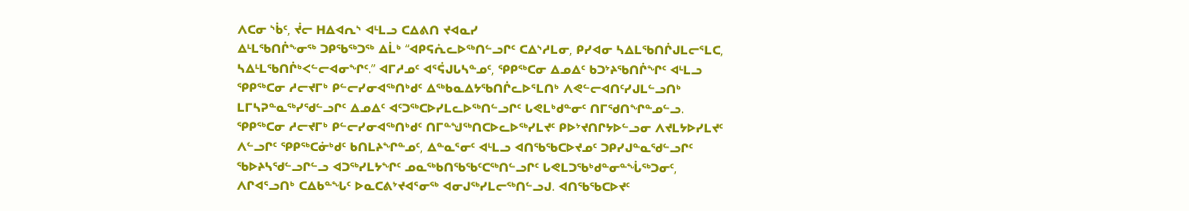ᐱᑕᓂ ᔅᑳᑦ, ᔫᓕ ᕼᐃᐊᕆᔅ ᐊᒻᒪᓗ ᑕᐃᕕᑎ ᔪᐊᓇᓯ
ᐃᒻᒪᖃᑎᒌᖕᓂᖅ ᑐᑭᖃᖅᑐᖅ ᐃᒫᒃ “ᐊᑭᕋᕇᓚᐅᖅᑎᓪᓗᒋᑦ ᑕᐃᔅᓱᒪᓂ, ᑭᓯᐊᓂ ᓴᐃᒪᖃᑎᒌᒍᒪᓕᕐᒪᑕ, ᓴᐃᒻᒪᖃᑎᒌᒃᐸᓪᓕᐊᓂᖏᑦ.” ᐊᒥᓱᓄᑦ ᐊᕐᕌᒍᒐᓴᓐᓄᑦ, ᕿᑭᖅᑕᓂ ᐃᓄᐃᑦ ᑲᑐᔾᔨᖃᑎᒌᖏᑦ ᐊᒻᒪᓗ ᕿᑭᖅᑕᓂ ᓱᓕᔪᒥᒃ ᑭᓪᓕᓯᓂᐊᖅᑎᒃᑯᑦ ᐃᖅᑲᓇᐃᔭᖃᑎᒌᓚᐅᕐᒪᑎᒃ ᐱᕙᓪᓕᐊᑎᑦᓯᒍᒪᓪᓗᑎᒃ ᒪᒥᓴᕈᓐᓇᖅᓯᖁᓪᓗᒋᑦ ᐃᓄᐃᑦ ᐊᑦᑐᖅᑕᐅᓯᒪᓚᐅᖅᑎᓪᓗᒋᑦ ᒐᕙᒪᒃᑯᓐᓂᑦ ᑎᒥᖁᑎᖏᓐᓄᓪᓗ. ᕿᑭᖅᑕᓂ ᓱᓕᔪᒥᒃ ᑭᓪᓕᓯᓂᐊᖅᑎᒃᑯᑦ ᑎᒥᓐᖑᖅᑎᑕᐅᓚᐅᖅᓯᒪᔪᑦ ᑭᐅᔾᔪᑎᒋᔭᐅᓪᓗᓂ ᐱᔪᒪᔭᐅᓯᒪᔪᑦ ᐱᓪᓗᒋᑦ ᕿᑭᖅᑕᓃᒃᑯᑦ ᑲᑎᒪᔨᖏᓐᓄᑦ, ᐃᓐᓇᕐᓂᑦ ᐊᒻᒪᓗ ᐊᑎᖃᖃᑕᐅᔪᓄᑦ ᑐᑭᓯᒍᓐᓇᖁᓪᓗᒋᑦ ᖃᐅᔨᓴᖁᓪᓗᒋᓪᓗ ᐊᑐᖅᓯᒪᔭᖏᑦ ᓄᓇᖅᑲᑎᖃᖃᑦᑕᖅᑎᓪᓗᒋᑦ ᒐᕙᒪᑐᖃᒃᑯᓐᓂᓐᖔᖅᑐᓂᑦ, ᐱᒋᐊᕐᓗᑎᒃ ᑕᐃᑲᓐᖓᑦ ᐅᓇᑕᕕᔾᔪᐊᕐᓂᖅ ᐊᓂᒍᖅᓯᒪᓕᖅᑎᓪᓗᒍ. ᐊᑎᖃᖃᑕᐅᔪᑦ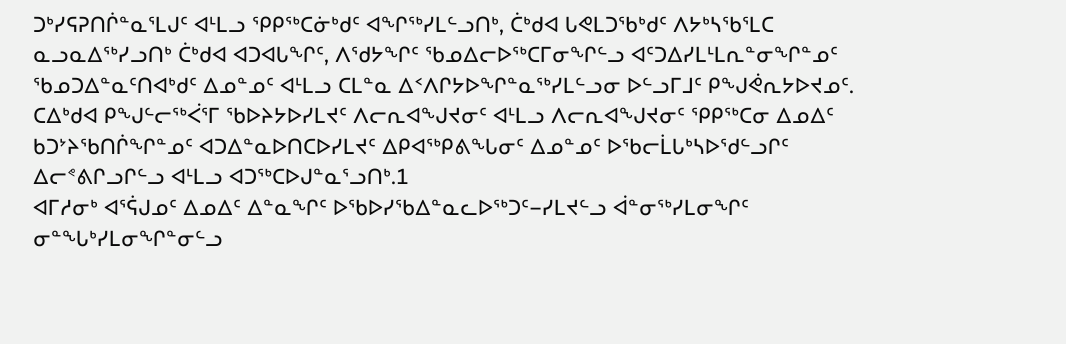ᑐᒃᓯᕋᕈᑎᒌᓐᓇᕐᒪᒍᑦ ᐊᒻᒪᓗ ᕿᑭᖅᑕᓃᒃᑯᑦ ᐊᖏᖅᓯᒪᓪᓗᑎᒃ, ᑖᒃᑯᐊ ᒐᕙᒪᑐᖃᒃᑯᑦ ᐱᔭᒃᓴᖃᕐᒪᑕ ᓇᓗᓇᐃᖅᓯᓗᑎᒃ ᑖᒃᑯᐊ ᐊᑐᐊᒐᖏᑦ, ᐱᖁᔭᖏᑦ ᖃᓄᐃᓕᐅᖅᑕᒥᓂᖏᓪᓗ ᐊᑦᑐᐃᓯᒪᒻᒪᕆᓐᓂᖏᓐᓄᑦ ᖃᓄᑐᐃᓐᓇᑦᑎᐊᒃᑯᑦ ᐃᓄᓐᓄᑦ ᐊᒻᒪᓗ ᑕᒪᓐᓇ ᐃᑉᐱᒋᔭᐅᖏᓐᓇᖅᓯᒪᓪᓗᓂ ᐅᓪᓗᒥᒧᑦ ᑭᖑᕚᕆᔭᐅᔪᓄᑦ. ᑕᐃᒃᑯᐊ ᑭᖑᓪᓕᖅᐹᕐᒥ ᖃᐅᔨᔭᐅᓯᒪᔪᑦ ᐱᓕᕆᐊᖑᔪᓂᑦ ᐊᒻᒪᓗ ᐱᓕᕆᐊᖑᔪᓂᑦ ᕿᑭᖅᑕᓂ ᐃᓄᐃᑦ ᑲᑐᔾᔨᖃᑎᒌᖏᓐᓄᑦ ᐊᑐᐃᓐᓇᐅᑎᑕᐅᓯᒪᔪᑦ ᐃᑭᐊᖅᑭᕕᖓᓂᑦ ᐃᓄᓐᓄᑦ ᐅᖃᓕᒫᒐᒃᓴᐅᖁᓪᓗᒋᑦ ᐃᓕᕝᕕᒋᓗᒋᓪᓗ ᐊᒻᒪᓗ ᐊᑐᖅᑕᐅᒍᓐᓇᕐᓗᑎᒃ.1
ᐊᒥᓱᓂᒃ ᐊᕐᕌᒍᓄᑦ ᐃᓄᐃᑦ ᐃᓐᓇᖏᑦ ᐅᖃᐅᓯᖃᐃᓐᓇᓚᐅᖅᑐᑦ−ᓯᒪᔪᓪᓗ ᐋᓐᓂᖅᓯᒪᓂᖏᑦ ᓂᓐᖓᒃᓯᒪᓂᖏᓐᓂᓪᓗ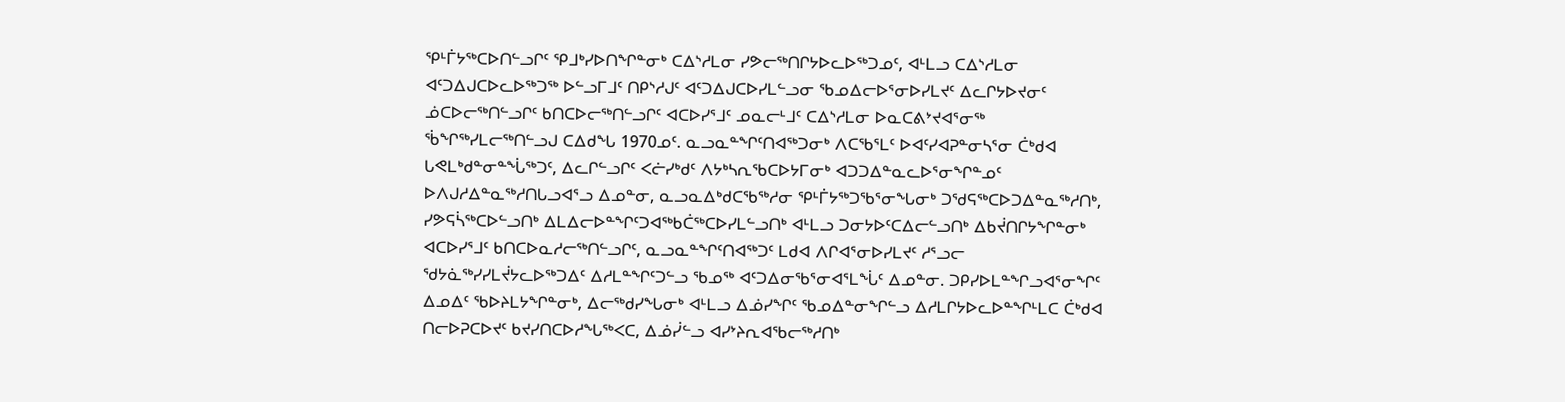ᕿᒻᒦᔭᖅᑕᐅᑎᓪᓗᒋᑦ ᕿᒧᒃᓯᐅᑎᖏᓐᓂᒃ ᑕᐃᔅᓱᒪᓂ ᓯᕗᓕᖅᑎᒋᔭᐅᓚᐅᖅᑐᓄᑦ, ᐊᒻᒪᓗ ᑕᐃᔅᓱᒪᓂ ᐊᑦᑐᐃᒍᑕᐅᓚᐅᖅᑐᖅ ᐅᓪᓗᒥᒧᑦ ᑎᑭᔅᓱᒍᑦ ᐊᑦᑐᐃᒍᑕᐅᓯᒪᓪᓗᓂ ᖃᓄᐃᓕᐅᕐᓂᐅᓯᒪᔪᑦ ᐃᓚᒋᔭᐅᔪᓂᑦ ᓅᑕᐅᓕᖅᑎᓪᓗᒋᑦ ᑲᑎᑕᐅᓕᖅᑎᓪᓗᒋᑦ ᐊᑕᐅᓯᕐᒧᑦ ᓄᓇᓕᒻᒧᑦ ᑕᐃᔅᓱᒪᓂ ᐅᓇᑕᕕᔾᔪᐊᕐᓂᖅ ᖄᖏᖅᓯᒪᓕᖅᑎᓪᓗᒍ ᑕᐃᑯᖓ 1970ᓄᑦ. ᓇᓗᓇᓐᖏᑦᑎᐊᖅᑐᓂᒃ ᐱᑕᖃᕐᒪᑦ ᐅᐊᑦᓯᐊᕈᓐᓂᓴᕐᓂ ᑖᒃᑯᐊ ᒐᕙᒪᒃᑯᓐᓂᓐᖔᖅᑐᑦ, ᐃᓚᒋᓪᓗᒋᑦ ᐸᓖᓯᒃᑯᑦ ᐱᔭᒃᓴᕆᖃᑕᐅᔭᒥᓂᒃ ᐊᑐᑐᐃᓐᓇᓚᐅᕐᓂᖏᓐᓄᑦ ᐅᐱᒍᓱᐃᓐᓇᖅᓱᑎᒐᓗᐊᕐᓗ ᐃᓄᓐᓂ, ᓇᓗᓇᐃᒃᑯᑕᖃᖅᓱᓂ ᕿᒻᒦᔭᖅᑐᖃᕐᓂᖓᓂᒃ ᑐᖁᕋᖅᑕᐅᑐᐃᓐᓇᖅᓱᑎᒃ, ᓯᕗᕋᓵᖅᑕᐅᓪᓗᑎᒃ ᐃᒪᐃᓕᐅᓐᖏᑦᑐᐊᖅᑲᑖᖅᑕᐅᓯᒪᓪᓗᑎᒃ ᐊᒻᒪᓗ ᑐᓂᔭᐅᑦᑕᐃᓕᓪᓗᑎᒃ ᐃᑲᔫᑎᒋᔭᖏᓐᓂᒃ ᐊᑕᐅᓯᕐᒧᑦ ᑲᑎᑕᐅᓇᓱᓕᖅᑎᓪᓗᒋᑦ, ᓇᓗᓇᓐᖏᑦᑎᐊᖅᑐᑦ ᒪᑯᐊ ᐱᒋᐊᕐᓂᐅᓯᒪᔪᑦ ᓱᕐᓗᓕ ᖁᔭᓈᖅᓯᓯᒪᔫᔭᓚᐅᖅᑐᐃᑦ ᐃᓱᒪᓐᖏᑦᑐᓪᓗ ᖃᓄᖅ ᐊᑦᑐᐃᓂᖃᕐᓂᐊᕐᒪᖔᑦ ᐃᓄᓐᓂ. ᑐᑭᓯᐅᒪᓐᖏᓗᐊᕐᓂᖏᑦ ᐃᓄᐃᑦ ᖃᐅᔨᒪᔭᖏᓐᓂᒃ, ᐃᓕᖅᑯᓯᖓᓂᒃ ᐊᒻᒪᓗ ᐃᓅᓯᖏᑦ ᖃᓄᐃᓐᓂᖏᓪᓗ ᐃᓱᒪᒋᔭᐅᓚᐅᓐᖏᒻᒪᑕ ᑖᒃᑯᐊ ᑎᓕᐅᕈᑕᐅᔪᑦ ᑲᔪᓯᑎᑕᐅᓱᖓᖅᐸᑕ, ᐃᓅᓰᓪᓗ ᐊᓯᔾᔨᕆᐊᖃᓕᖅᓱᑎᒃ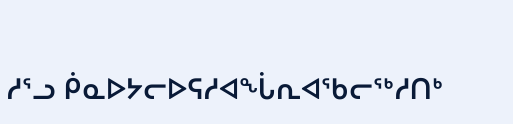ᓱᕐᓗ ᑮᓇᐅᔭᓕᐅᕋᓱᐊᖔᕆᐊᖃᓕᖅᓱᑎᒃ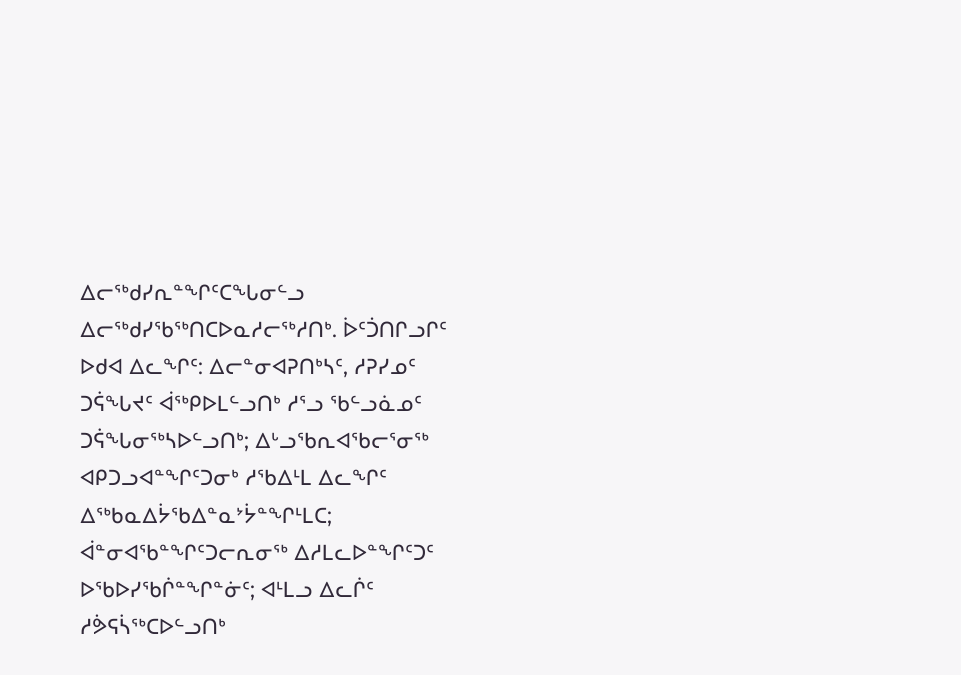ᐃᓕᖅᑯᓯᕆᓐᖏᑦᑕᖓᓂᓪᓗ ᐃᓕᖅᑯᓯᖃᖅᑎᑕᐅᓇᓱᓕᖅᓱᑎᒃ. ᐆᑦᑑᑎᒋᓗᒋᑦ ᐅᑯᐊ ᐃᓚᖏᑦ: ᐃᓕᓐᓂᐊᕈᑎᒃᓴᑦ, ᓱᕈᓯᓄᑦ ᑐᕌᖓᔪᑦ ᐋᖅᑭᐅᒪᓪᓗᑎᒃ ᓱᕐᓗ ᖃᓪᓗᓈᓄᑦ ᑐᕌᖓᓂᖅᓴᐅᓪᓗᑎᒃ; ᐃᒡᓗᖃᕆᐊᖃᓕᕐᓂᖅ ᐊᑭᑐᓗᐊᓐᖏᑦᑐᓂᒃ ᓱᖃᐃᒻᒪ ᐃᓚᖏᑦ
ᐃᖅᑲᓇᐃᔮᖃᐃᓐᓇᔾᔮᓐᖏᒻᒪᑕ; ᐋᓐᓂᐊᖃᓐᖏᑦᑐᓕᕆᓂᖅ ᐃᓱᒪᓚᐅᓐᖏᑦᑐᑦ ᐅᖃᐅᓯᖃᒌᓐᖏᓐᓃᑦ; ᐊᒻᒪᓗ ᐃᓚᒌᑦ ᓱᕘᕋᓵᖅᑕᐅᓪᓗᑎᒃ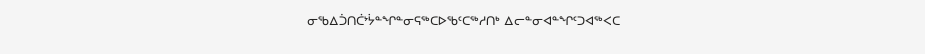ᓂᖃᐃᑑᑎᑖᔾᔮᓐᖏᓐᓂᕋᖅᑕᐅᖃᑦᑕᖅᓱᑎᒃ ᐃᓕᓐᓂᐊᓐᖏᑦᑐᐊᖅᐸᑕ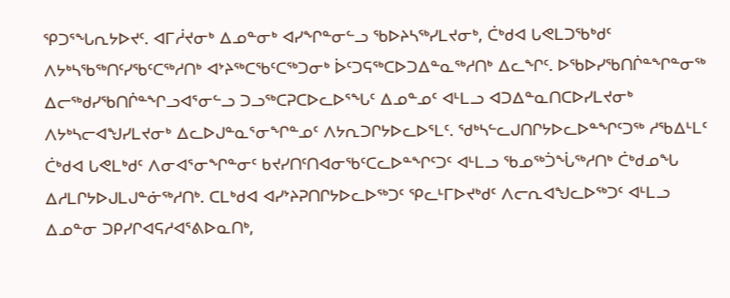ᕿᑐᕐᖓᕆᔭᐅᔪᑦ. ᐊᒥᓲᔪᓂᒃ ᐃᓄᓐᓂᒃ ᐊᓯᖏᓐᓂᓪᓗ ᖃᐅᔨᓴᖅᓯᒪᔪᓂᒃ, ᑖᒃᑯᐊ ᒐᕙᒪᑐᖃᒃᑯᑦ ᐱᔭᒃᓴᖃᖅᑎᑦᓯᖃᑦᑕᖅᓱᑎᒃ ᐊᔾᔨᖅᑕᖃᑦᑕᖅᑐᓂᒃ ᐆᑦᑐᕋᖅᑕᐅᑐᐃᓐᓇᖅᓱᑎᒃ ᐃᓚᖏᑦ. ᐅᖃᐅᓯᖃᑎᒌᓐᖏᓐᓂᖅ ᐃᓕᖅᑯᓯᖃᑎᒌᓐᖏᓗᐊᕐᓂᓪᓗ ᑐᓗᖅᑕᕈᑕᐅᓚᐅᕐᖓᑦ ᐃᓄᓐᓄᑦ ᐊᒻᒪᓗ ᐊᑐᐃᓐᓇᑎᑕᐅᓯᒪᔪᓂᒃ ᐱᔭᒃᓴᓕᐊᖑᓯᒪᔪᓂᒃ ᐃᓚᐅᒍᓐᓇᕐᓂᖏᓐᓄᑦ ᐱᔭᕆᑐᒋᔭᐅᓚᐅᕐᒪᑦ. ᖁᒃᓴᓪᓚᒍᑎᒋᔭᐅᓚᐅᓐᖏᑦᑐᖅ ᓱᖃᐃᒻᒪᑦ ᑖᒃᑯᐊ ᒐᕙᒪᒃᑯᑦ ᐱᓂᐊᕐᓂᖏᓐᓂᑦ ᑲᔪᓯᑎᑦᑎᐊᓂᖃᑦᑕᓚᐅᓐᖏᑦᑐᑦ ᐊᒻᒪᓗ ᖃᓄᖅᑑᖔᖅᓱᑎᒃ ᑖᒃᑯᓄᖓ ᐃᓱᒪᒋᔭᐅᒍᒪᒍᓐᓃᖅᓱᑎᒃ. ᑕᒪᒃᑯᐊ ᐊᓯᔾᔨᕈᑎᒋᔭᐅᓚᐅᖅᑐᑦ ᕿᓚᒻᒥᐅᔪᒃᑯᑦ ᐱᓕᕆᐊᖑᓚᐅᖅᑐᑦ ᐊᒻᒪᓗ ᐃᓄᓐᓂ ᑐᑭᓯᒋᐊᕋᓱᐊᕐᕕᐅᓇᑎᒃ,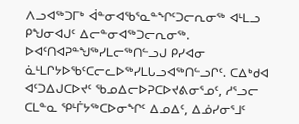ᐱᓗᐊᖅᑐᒥᒃ ᐋᓐᓂᐊᖃᕐᓇᓐᖏᑦᑐᓕᕆᓂᖅ ᐊᒻᒪᓗ ᑭᖑᓂᐊᒍᑦ ᐃᓕᓐᓂᐊᖅᑐᓕᕆᓂᖅ. ᐅᐊᑦᑎᐊᕈᓐᖑᖅᓯᒪᓕᖅᑎᓪᓗᒍ ᑭᓯᐊᓂ ᓈᒻᒪᒋᔭᐅᖃᑦᑕᓕᓚᐅᖅᓯᒪᒐᓗᐊᖅᑎᓪᓗᒋᑦ. ᑕᐃᒃᑯᐊ ᐊᑦᑐᐃᒍᑕᐅᔪᑦ ᖃᓄᐃᓕᐅᕈᑕᐅᔪᕕᓂᕐᓄᑦ, ᓱᕐᓗᓕ ᑕᒪᓐᓇ ᕿᒻᒦᔭᖅᑕᐅᓂᖏᑦ ᐃᓄᐃᑦ, ᐃᓅᓯᓂᕐᒧᑦ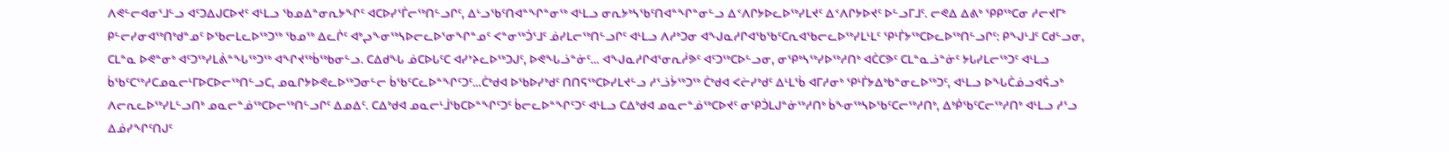ᐱᕙᓪᓕᐊᓂᕐᒧᓪᓗ ᐊᑦᑐᐃᒍᑕᐅᔪᑦ ᐊᒻᒪᓗ ᖃᓄᐃᓐᓂᕆᔭᖏᑦ ᐊᑕᐅᓯᕐᒦᓕᖅᑎᓪᓗᒋᑦ, ᐃᒡᓗᖃᑦᑎᐊᓐᖏᓐᓂᖅ ᐊᒻᒪᓗ ᓂᕆᔭᒃᓴᖃᑦᑎᐊᓐᖏᓐᓂᓪᓗ ᐃᑉᐱᒋᔭᐅᓚᐅᖅᓯᒪᔪᑦ ᐃᑉᐱᒋᔭᐅᔪᑦ ᐅᓪᓗᒥᒧᑦ. ᓕᕙᐃ ᐃᕕᒃ ᕿᑭᖅᑕᓂ ᓱᓕᔪᒥᒃ ᑭᓪᓕᓯᓂᐊᖅᑎᒃᑯᓐᓄᑦ ᐅᖃᓕᒪᓚᐅᖅᑐᖅ ᖃᓄᖅ ᐃᓚᒌᑦ ᐊᒃᖢᖕᓂᖅᓴᐅᓕᓚᐅᕐᓂᖏᓐᓄᑦ ᐸᓐᓂᖅᑑᕐᒧᑦ ᓅᓯᒪᓕᖅᑎᓪᓗᒋᑦ ᐊᒻᒪᓗ ᐱᓱᒃᑐᓂ ᐊᖑᓇᓱᒋᐊᖃᖃᑦᑕᕆᐊᖃᓕᓚᐅᖅᓯᒪᒻᒪᑦ ᕿᒻᒦᔭᖅᑕᐅᓚᐅᖅᑎᓪᓗᒋᑦ: ᑭᖑᒻᒧᑦ ᑕᑯᓪᓗᓂ, ᑕᒪᓐᓇ ᐅᕙᓐᓂᒃ ᐊᑦᑐᖅᓯᒪᕖᓐᖓᖅᑐᖅ ᐊᖏᔪᖅᑳᖅᑲᓂᓪᓗ. ᑕᐃᑯᖓ ᓅᑕᐅᒐᑦᑕ ᐊᓯᔾᔨᓚᐅᖅᑐᒍᑦ, ᐅᕙᖓᓘᓐᓃᑦ… ᐊᖑᓇᓱᒋᐊᕐᓂᕆᓲᕗᑦ ᐊᑦᑐᖅᑕᐅᓪᓗᓂ, ᓂᕿᒃᓴᖅᓯᐅᖅᓱᑎᒃ ᐊᑖᑕᕗᑦ ᑕᒪᓐᓇᓘᓐᓃᑦ ᔭᒐᓯᒪᓕᖅᑐᑦ ᐊᒻᒪᓗ ᑳᖃᑦᑕᖅᓱᑕᓄᓇᓕᒻᒥᐅᑕᐅᓕᖅᑎᓪᓗᑕ, ᓄᓇᒋᔭᐅᕙᓚᐅᖅᑐᓂᓪᓕ ᑳᖃᑦᑕᓚᐅᓐᖏᑦᑐᑦ…ᑖᒃᑯᐊ ᐅᖃᐅᓯᒃᑯᑦ ᑎᑎᕋᖅᑕᐅᓯᒪᔪᓪᓗ ᓱᕐᓘᔮᖅᑐᖅ ᑖᒃᑯᐊ ᐸᓖᓯᒃᑯᑦ ᐃᒻᒪᖄ ᐊᒥᓱᓂᒃ ᕿᒻᒦᔭᐃᒃᑲᓐᓂᓚᐅᖅᑐᑦ, ᐊᒻᒪᓗ ᐅᖓᑖᓅᓗᐊᕌᓗᒃ ᐱᓕᕆᓚᐅᖅᓯᒪᓪᓗᑎᒃ ᓄᓇᓕᓐᓅᖅᑕᐅᓕᖅᑎᓪᓗᒋᑦ ᐃᓄᐃᑦ. ᑕᐃᒃᑯᐊ ᓄᓇᓕᒻᒨᖃᑕᐅᓐᖏᑦᑐᑦ ᑳᓕᓚᐅᓐᖏᑦᑐᑦ ᐊᒻᒪᓗ ᑕᐃᒃᑯᐊ ᓄᓇᓕᓐᓅᖅᑕᐅᔪᑦ ᓂᕿᑑᒪᒍᓐᓃᖅᓱᑎᒃ ᑳᖕᓂᖅᓴᐅᖃᑦᑕᓕᖅᓱᑎᒃ, ᐃᒃᑮᖃᑦᑕᓕᖅᓱᑎᒃ ᐊᒻᒪᓗ ᓱᕐᓗ ᐃᓅᓯᖏᑦᑎᒍᑦ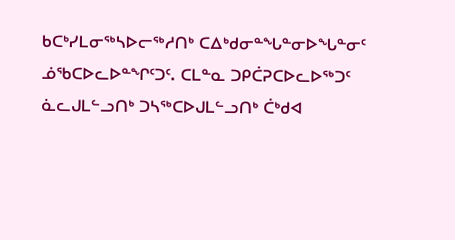ᑲᑕᒃᓯᒪᓂᖅᓴᐅᓕᖅᓱᑎᒃ ᑕᐃᒃᑯᓂᓐᖓᓐᓂᐅᖓᓐᓂᑦ ᓅᖃᑕᐅᓚᐅᓐᖏᑦᑐᑦ. ᑕᒪᓐᓇ ᑐᑭᑖᕈᑕᐅᓚᐅᖅᑐᑦ ᓈᓚᒍᒪᓪᓗᑎᒃ ᑐᓴᖅᑕᐅᒍᒪᓪᓗᑎᒃ ᑖᒃᑯᐊ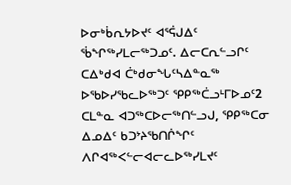ᐅᓂᒃᑳᕆᔭᐅᔪᑦ ᐊᕐᕌᒍᐃᑦ ᖄᖏᖅᓯᒪᓕᖅᑐᓄᑦ. ᐃᓕᑕᕆᓪᓗᒋᑦ ᑕᐃᒃᑯᐊ ᑖᒃᑯᓂᖓᑦᓴᐃᓐᓇᖅ ᐅᖃᐅᓯᖃᓚᐅᖅᑐᑦ ᕿᑭᖅᑖᓗᒻᒥᐅᓄᑦ2 ᑕᒪᓐᓇ ᐊᑐᖅᑕᐅᓕᖅᑎᓪᓗᒍ, ᕿᑭᖅᑕᓂ ᐃᓄᐃᑦ ᑲᑐᔾᔨᖃᑎᒌᖏᑦ ᐱᒋᐊᖅᐸᓪᓕᐊᓕᓚᐅᖅᓯᒪᔪᑦ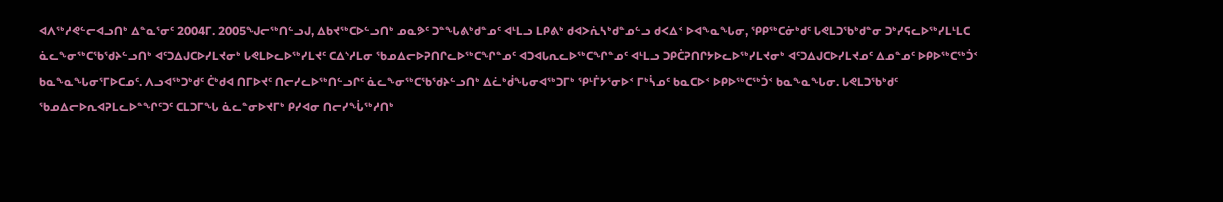ᐊᐱᖅᓱᕙᓪᓕᐊᓗᑎᒃ ᐃᓐᓇᕐᓂᑦ 2004ᒥ. 2005ᖑᓕᖅᑎᓪᓗᒍ, ᐃᑲᔪᖅᑕᐅᓪᓗᑎᒃ ᓄᓇᕗᑦ ᑐᓐᖓᕕᒃᑯᓐᓄᑦ ᐊᒻᒪᓗ ᒪᑭᕕᒃ ᑯᐊᐳᕇᓴᒃᑯᓐᓄᓪᓗ ᑯᐸᐃᑉ ᐅᐊᖕᓇᖓᓂ, ᕿᑭᖅᑕᓃᒃᑯᑦ ᒐᕙᒪᑐᖃᒃᑯᓐᓂ ᑐᒃᓯᕋᓚᐅᖅᓯᒪᒻᒪᑕ ᓈᓚᖕᓂᖅᑕᖃᖁᔨᓪᓗᑎᒃ ᐊᑦᑐᐃᒍᑕᐅᓯᒪᔪᓂᒃ ᒐᕙᒪᐅᓚᐅᖅᓯᒪᔪᑦ ᑕᐃᔅᓱᒪᓂ ᖃᓄᐃᓕᐅᕈᑎᒋᓚᐅᖅᑕᖏᓐᓄᑦ ᐊᑐᐊᒐᕆᓚᐅᖅᑕᖏᓐᓄᑦ ᐊᒻᒪᓗ ᑐᑭᑖᕈᑎᒋᔭᐅᓚᐅᖅᓯᒪᔪᓂᒃ ᐊᑦᑐᐃᒍᑕᐅᓯᒪᔪᓄᑦ ᐃᓄᓐᓄᑦ ᐅᑭᐅᖅᑕᖅᑑᑉ ᑲᓇᖕᓇᖓᓂᕐᒥᐅᑕᓄᑦ. ᐱᓗᐊᖅᑐᒃᑯᑦ ᑖᒃᑯᐊ ᑎᒥᐅᔪᑦ ᑎᓕᓯᓚᐅᖅᑎᓪᓗᒋᑦ ᓈᓚᖕᓂᖅᑕᖃᖁᔨᓪᓗᑎᒃ ᐃᓛᒃᑰᖓᓂᐊᖅᑐᒥᒃ ᕿᒻᒦᔭᕐᓂᐅᑉ ᒥᒃᓵᓄᑦ ᑲᓇᑕᐅᑉ ᐅᑭᐅᖅᑕᖅᑑᑉ ᑲᓇᖕᓇᖓᓂ. ᒐᕙᒪᑐᖃᒃᑯᑦ ᖃᓄᐃᓕᐅᕆᐊᕈᒪᓚᐅᓐᖏᑦᑐᑦ ᑕᒪᑐᒥᖓ ᓈᓚᓐᓂᐅᔪᒥᒃ ᑭᓯᐊᓂ ᑎᓕᓯᖔᖅᓱᑎᒃ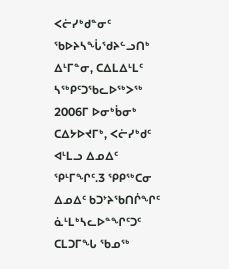ᐸᓖᓯᒃᑯᓐᓂᑦ ᖃᐅᔨᓴᖔᖁᔨᓪᓗᑎᒃ ᐃᒻᒥᓐᓂ, ᑕᐃᒪᐃᒻᒪᑦ ᓴᖅᑭᑦᑐᖃᓚᐅᖅᐳᖅ 2006ᒥ ᐅᓂᒃᑳᓂᒃ ᑕᐃᔭᐅᔪᒥᒃ, ᐸᓖᓯᒃᑯᑦ ᐊᒻᒪᓗ ᐃᓄᐃᑦ ᕿᒻᒥᖏᑦ.3 ᕿᑭᖅᑕᓂ ᐃᓄᐃᑦ ᑲᑐᔾᔨᖃᑎᒌᖏᑦ ᓈᒻᒪᒃᓴᓚᐅᓐᖏᑦᑐᑦ ᑕᒪᑐᒥᖓ ᖃᓄᖅ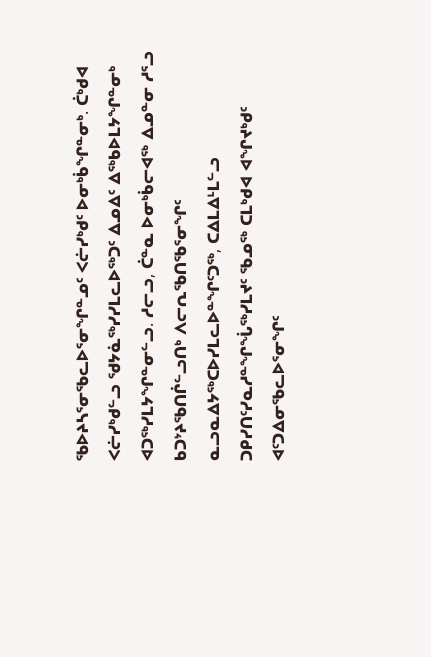ᖃᐅᔨᓴᕐᓂᖃᓚᐅᕐᓂᖏᓐᓄᑦ ᐸᓖᓯᒃᑯᑦ ᐅᓂᒃᑳᖏᓐᓂᒃ. ᑖᒃᑯᐊ ᐸᓖᓯᒃᑯᓪᓗ ᖁᔭᓈᖅᓯᓯᒪᓚᐅᖅᑐᑦ ᐃᓄᐃᑦ ᐃᖅᑲᐅᒪᔭᖏᓐᓂᒃ ᐊᑐᖅᓯᒪᔭᖏᓐᓂᓪᓗ. ᓱᓕᓗ, ᑖᓐᓇ ᐅᓂᒃᑳᓕᐊᖅ ᐃᓄᓐᓂ ᓱᕐᓗ ᑲᑐᔾᔨᖃᑎᒌᓪᓗᑎᒃ ᐱᓕᕆᖃᑎᖃᕐᓂᖏᑦ ᓇᓗᓇᐃᔭᖅᑕᐅᓯᒪᓚᐅᓐᖏᑦᑐᖅ, ᑕᐃᒪᐃᒻᒪᓪᓗ ᑐᑭᓯᑎᑦᓯᓇᓱᓐᖏᖔᖅᓯᒪᔪᑦ ᖃᓄᖅ ᑕᒪᒃᑯᐊ ᐊᖏᔪᒃᑯᑦ ᐊᑦᑐᐃᓂᖃᓚᐅᕐᓂᖏᑦ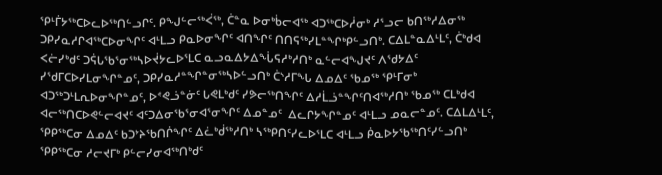ᕿᒻᒦᔭᖅᑕᐅᓚᐅᖅᑎᓪᓗᒋᑦ. ᑭᖑᓪᓕᖅᐹᖅ, ᑖᓐᓇ ᐅᓂᒃᑳᓕᐊᖅ ᐊᑐᖅᑕᐅᓲᓂᒃ ᓱᕐᓗᓕ ᑲᑎᖅᓱᐃᓂᖅ ᑐᑭᓯᓇᓱᒋᐊᖅᑕᐅᓂᖏᑦ ᐊᒻᒪᓗ ᑭᓇᐅᓂᖏᑦ ᐊᑎᖏᑦ ᑎᑎᕋᖅᓯᒪᓐᖏᒃᑭᓪᓗᑎᒃ. ᑕᐃᒪᓐᓇᐃᒻᒪᑦ, ᑖᒃᑯᐊ ᐸᓖᓯᒃᑯᑦ ᑐᕌᒐᖃᕐᓂᖅᓴᐅᔫᔭᓚᐅᕐᒪᑕ ᓇᓗᓇᐃᔭᐃᖔᕋᓱᒃᓱᑎᒃ ᓇᓪᓕᐊᖑᔪᑦ ᐱᖁᔭᐃᑦ ᓯᖁᒥᑕᐅᓯᒪᓂᖏᓐᓄᑦ, ᑐᑭᓯᓇᓱᓐᖏᓐᓂᖅᓴᐅᓪᓗᑎᒃ ᑖᔅᓱᒥᖓ ᐃᓄᐃᑦ ᖃᓄᖅ ᕿᒻᒥᓂᒃ ᐊᑐᖅᑐᒻᒪᕆᐅᓂᖏᓐᓄᑦ, ᐅᕝᕙᓘᓐᓃᑦ ᒐᕙᒪᒃᑯᑦ ᓯᕗᓕᖅᑎᖏᑦ ᐃᓱᒫᓘᓐᖏᑦᑎᐊᖅᓱᑎᒃ ᖃᓄᖅ ᑕᒪᒃᑯᐊ ᐊᓕᖅᑎᑕᐅᕙᓪᓕᐊᔪᑦ ᐊᑦᑐᐃᓂᖃᕐᓂᐊᕐᓂᖏᑦ ᐃᓄᓐᓄᑦ  ᐃᓚᒋᔭᖏᓐᓄᑦ ᐊᒻᒪᓗ ᓄᓇᓕᓐᓄᑦ. ᑕᐃᒪᐃᒻᒪᑦ, ᕿᑭᖅᑕᓂ ᐃᓄᐃᑦ ᑲᑐᔾᔨᖃᑎᒌᖏᑦ ᐃᓛᒃᑰᖅᓱᑎᒃ ᓴᖅᑭᑎᑦᓯᓚᐅᕐᒪᑕ ᐊᒻᒪᓗ ᑮᓇᐅᔭᖃᖅᑎᑦᓯᓪᓗᑎᒃ ᕿᑭᖅᑕᓂ ᓱᓕᔪᒥᒃ ᑭᓪᓕᓯᓂᐊᖅᑎᒃᑯᑦ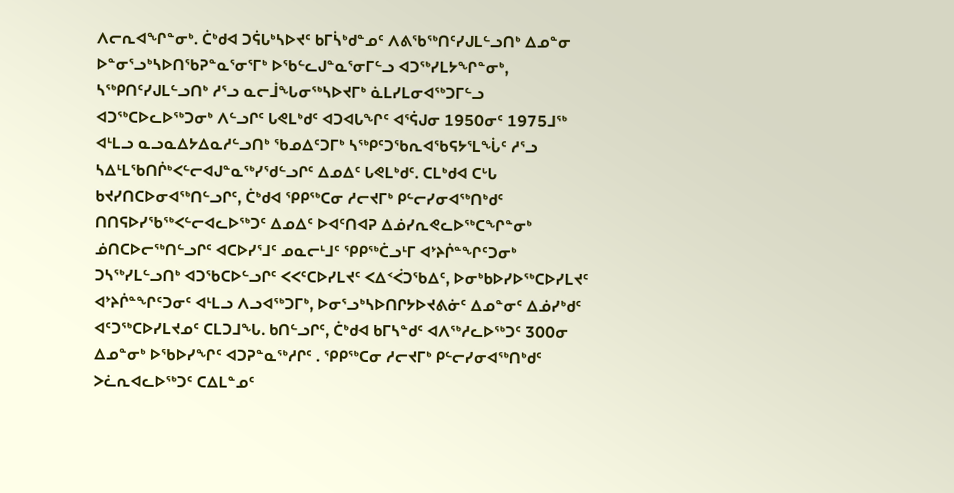ᐱᓕᕆᐊᖏᓐᓂᒃ. ᑖᒃᑯᐊ ᑐᕌᒐᒃᓴᐅᔪᑦ ᑲᒥᓵᒃᑯᓐᓄᑦ ᐱᕕᖃᖅᑎᑦᓯᒍᒪᓪᓗᑎᒃ ᐃᓄᓐᓂ ᐅᓐᓂᕐᓗᒃᓴᐅᑎᖃᕈᓐᓇᕐᓂᕐᒥᒃ ᐅᖃᓪᓚᒍᓐᓇᕐᓂᒥᓪᓗ ᐊᑐᖅᓯᒪᔭᖏᓐᓂᒃ, ᓴᖅᑭᑎᑦᓯᒍᒪᓪᓗᑎᒃ ᓱᕐᓗ ᓇᓕᒨᖓᓂᖅᓴᐅᔪᒥᒃ ᓈᒪᓯᒪᓂᐊᖅᑐᒥᓪᓗ ᐊᑐᖅᑕᐅᓚᐅᖅᑐᓂᒃ ᐱᓪᓗᒋᑦ ᒐᕙᒪᒃᑯᑦ ᐊᑐᐊᒐᖏᑦ ᐊᕐᕌᒍᓂ 1950ᓂᑦ 1975ᒧᖅ ᐊᒻᒪᓗ ᓇᓗᓇᐃᔭᐃᓇᓱᓪᓗᑎᒃ ᖃᓄᐃᑦᑐᒥᒃ ᓴᖅᑭᑦᑐᖃᕆᐊᖃᕋᔭᕐᒪᖔᑦ ᓱᕐᓗ ᓴᐃᒻᒪᖃᑎᒌᒃᐸᓪᓕᐊᒍᓐᓇᖅᓯᖁᓪᓗᒋᑦ ᐃᓄᐃᑦ ᒐᕙᒪᒃᑯᑦ. ᑕᒪᒃᑯᐊ ᑕᒡᒐ ᑲᔪᓯᑎᑕᐅᓂᐊᖅᑎᓪᓗᒋᑦ, ᑖᒃᑯᐊ ᕿᑭᖅᑕᓂ ᓱᓕᔪᒥᒃ ᑭᓪᓕᓯᓂᐊᖅᑎᒃᑯᑦ ᑎᑎᕋᐅᓯᖃᖅᐸᓪᓕᐊᓚᐅᖅᑐᑦ ᐃᓄᐃᑦ ᐅᐊᑦᑎᐊᕈ ᐃᓅᓯᕆᕙᓚᐅᖅᑕᖏᓐᓂᒃ ᓅᑎᑕᐅᓕᖅᑎᓪᓗᒋᑦ ᐊᑕᐅᓯᕐᒧᑦ ᓄᓇᓕᒻᒧᑦ ᕿᑭᖅᑖᓗᒻᒥ ᐊᔾᔨᒌᓐᖏᑦᑐᓂᒃ ᑐᓴᖅᓯᒪᓪᓗᑎᒃ ᐊᑐᖃᑕᐅᓪᓗᒋᑦ ᐸᐸᑦᑕᐅᓯᒪᔪᑦ ᐸᐃᑉᐹᑐᖃᐃᑦ, ᐅᓂᒃᑲᐅᓯᐅᖅᑕᐅᓯᒪᔪᑦ ᐊᔾᔨᒌᓐᖏᑦᑐᓂᑦ ᐊᒻᒪᓗ ᐱᓗᐊᖅᑐᒥᒃ, ᐅᓂᕐᓗᒃᓴᐅᑎᒋᔭᐅᔪᕕᓃᑦ ᐃᓄᓐᓂᑦ ᐃᓅᓯᒃᑯᑦ ᐊᑦᑐᖅᑕᐅᓯᒪᔪᓄᑦ ᑕᒪᑐᒧᖓ. ᑲᑎᓪᓗᒋᑦ, ᑖᒃᑯᐊ ᑲᒥᓴᓐᑯᑦ ᐊᐱᖅᓱᓚᐅᖅᑐᑦ 300ᓂ ᐃᓄᓐᓂᒃ ᐅᖃᐅᓯᖏᑦ ᐊᑐᕈᓐᓇᖅᓱᒋᑦ . ᕿᑭᖅᑕᓂ ᓱᓕᔪᒥᒃ ᑭᓪᓕᓯᓂᐊᖅᑎᒃᑯᑦ ᐳᓛᕆᐊᓚᐅᖅᑐᑦ ᑕᐃᒪᓐᓄᑦ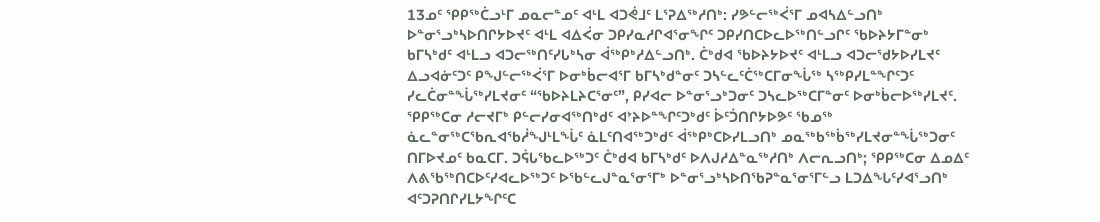13ᓄᑦ ᕿᑭᖅᑖᓗᒻᒥ ᓄᓇᓕᓐᓄᑦ ᐊᒻᒪ ᐊᑐᕚᒧᑦ ᒪᕐᕈᐃᖅᓱᑎᒃ: ᓯᕗᓪᓕᖅᐹᕐᒥ ᓄᐊᓴᐃᓪᓗᑎᒃ ᐅᓐᓂᕐᓗᒃᓴᐅᑎᒋᔭᐅᔪᑦ ᐊᒻᒪ ᐊᐃᐹᓂ ᑐᑭᓯᓇᓱᒋᐊᕐᓂᖏᑦ ᑐᑭᓯᑎᑕᐅᓚᐅᖅᑎᓪᓗᒋᑦ ᖃᐅᔨᔭᒥᓐᓂᒃ ᑲᒥᓴᒃᑯᑦ ᐊᒻᒪᓗ ᐊᑐᓕᖅᑎᑦᓯᒐᒃᓴᓂ ᐋᖅᑭᒃᓱᐃᓪᓗᑎᒃ. ᑖᒃᑯᐊ ᖃᐅᔨᔭᐅᔪᑦ ᐊᒻᒪᓗ ᐊᑐᓕᖁᔭᐅᓯᒪᔪᑦ ᐃᓗᐊᓃᑦᑐᑦ ᑭᖑᓪᓕᖅᐹᕐᒥ ᐅᓂᒃᑳᓕᐊᕐᒥ ᑲᒥᓴᒃᑯᓐᓂᑦ ᑐᓴᓪᓚᑦᑖᖅᑕᒥᓂᖔᖅ ᓴᖅᑭᓯᒪᓐᖏᑦᑐᑦ ᓯᓚᑖᓂᓐᖔᖅᓯᒪᔪᓂᑦ “ᖃᐅᔨᒪᔨᑕᕐᓂᑦ”, ᑭᓯᐊᓕ ᐅᓐᓂᕐᓗᒃᑐᓂᑦ ᑐᓴᓚᐅᖅᑕᒥᓐᓂᑦ ᐅᓂᒃᑳᓕᐅᖅᓯᒪᔪᑦ. ᕿᑭᖅᑕᓂ ᓱᓕᔪᒥᒃ ᑭᓪᓕᓯᓂᐊᖅᑎᒃᑯᑦ ᐊᔾᔨᐅᓐᖏᑦᑐᒃᑯᑦ ᐆᑦᑑᑎᒋᔭᐅᕗᑦ ᖃᓄᖅ ᓈᓚᓐᓂᖅᑕᖃᕆᐊᖃᓲᖑᒻᒪᖔᑦ ᓈᒪᑦᑎᐊᖅᑐᒃᑯᑦ ᐋᖅᑭᒃᑕᐅᓯᒪᓗᑎᒃ ᓄᓇᖅᑲᖅᑳᖅᓯᒪᔪᓂᓐᖔᖅᑐᓂᑦ ᑎᒥᐅᔪᓄᑦ ᑲᓇᑕᒥ. ᑐᕌᒐᖃᓚᐅᖅᑐᑦ ᑖᒃᑯᐊ ᑲᒥᓴᒃᑯᑦ ᐅᐱᒍᓱᐃᓐᓇᖅᓱᑎᒃ ᐱᓕᕆᓗᑎᒃ; ᕿᑭᖅᑕᓂ ᐃᓄᐃᑦ ᐱᕕᖃᖅᑎᑕᐅᑦᓯᐊᓚᐅᖅᑐᑦ ᐅᖃᓪᓚᒍᓐᓇᕐᓂᕐᒥᒃ ᐅᓐᓂᕐᓗᒃᓴᐅᑎᖃᕈᓐᓇᕐᓂᕐᒥᓪᓗ ᒪᑐᐃᖓᑦᓯᐊᕐᓗᑎᒃ ᐊᑦᑐᕈᑎᒋᓯᒪᔭᖏᑦᑕ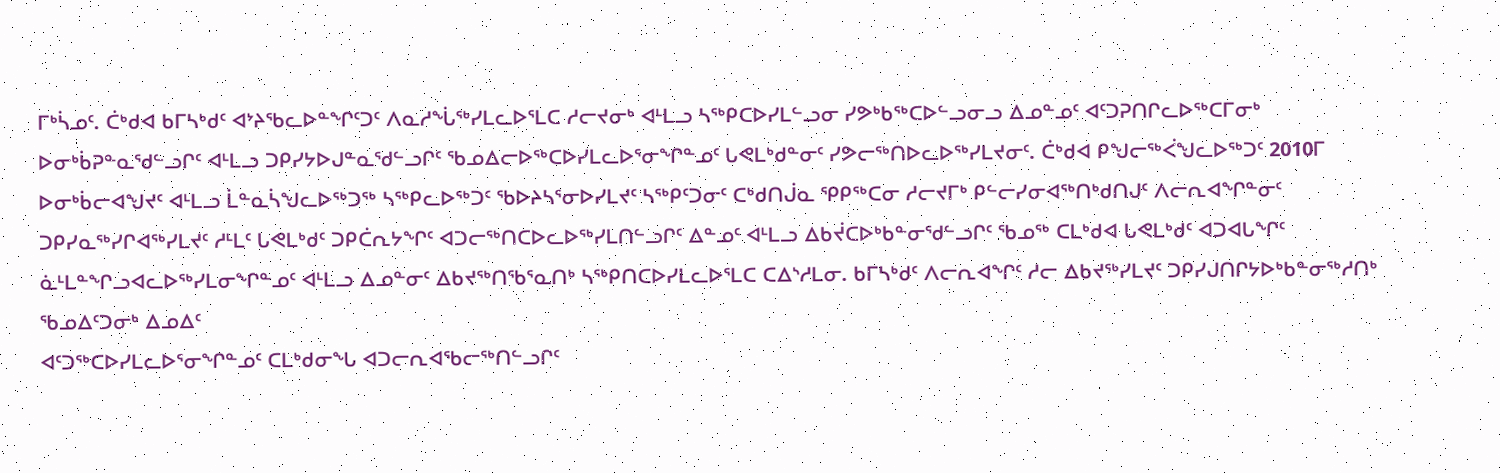ᒥᒃᓵᓄᑦ. ᑖᒃᑯᐊ ᑲᒥᓴᒃᑯᑦ ᐊᔾᔨᖃᓚᐅᓐᖏᑦᑐᑦ ᐱᓇᓱᖔᖅᓯᒪᓚᐅᕐᒪᑕ ᓱᓕᔪᓂᒃ ᐊᒻᒪᓗ ᓴᖅᑭᑕᐅᓯᒪᓪᓗᓂ ᓯᕗᒃᑲᖅᑕᐅᓪᓗᓂᓗ ᐃᓄᓐᓄᑦ ᐊᑦᑐᕈᑎᒋᓚᐅᖅᑕᒥᓂᒃ ᐅᓂᒃᑳᕈᓐᓇᖁᓪᓗᒋᑦ ᐊᒻᒪᓗ ᑐᑭᓯᔭᐅᒍᓐᓇᖁᓪᓗᒋᑦ ᖃᓄᐃᓕᐅᖅᑕᐅᓯᒪᓚᐅᕐᓂᖏᓐᓄᑦ ᒐᕙᒪᒃᑯᓐᓂᑦ ᓯᕗᓕᖅᑎᐅᓚᐅᖅᓯᒪᔪᓂᑦ. ᑖᒃᑯᐊ ᑭᖑᓕᖅᐹᖑᓚᐅᖅᑐᑦ 2010ᒥ ᐅᓂᒃᑳᓕᐊᖑᔪᑦ ᐊᒻᒪᓗ ᒫᓐᓇᓵᖑᓚᐅᖅᑐᖅ ᓴᖅᑭᓚᐅᖅᑐᑦ ᖃᐅᔨᓴᕐᓂᐅᓯᒪᔪᑦ ᓴᖅᑭᑦᑐᓂᑦ ᑕᒃᑯᑎᒎᓇ ᕿᑭᖅᑕᓂ ᓱᓕᔪᒥᒃ ᑭᓪᓕᓯᓂᐊᖅᑎᒃᑯᑎᒍᑦ ᐱᓕᕆᐊᖏᓐᓂᑦ ᑐᑭᓯᓇᖅᓯᒋᐊᖅᓯᒪᔪᑦ ᓱᒻᒪᑦ ᒐᕙᒪᒃᑯᑦ ᑐᑭᑖᕆᔭᖏᑦ ᐊᑐᓕᖅᑎᑕᐅᓚᐅᖅᓯᒪᑎᓪᓗᒋᑦ ᐃᓐᓄᑦ ᐊᒻᒪᓗ ᐃᑲᔫᑕᐅᒃᑲᓐᓂᖁᓪᓗᒋᑦ ᖃᓄᖅ ᑕᒪᒃᑯᐊ ᒐᕙᒪᒃᑯᑦ ᐊᑐᐊᒐᖏᑦ ᓈᒻᒪᓐᖏᓗᐊᓚᐅᖅᓯᒪᓂᖏᓐᓄᑦ ᐊᒻᒪᓗ ᐃᓄᓐᓂᑦ ᐃᑲᔪᖅᑎᖃᕐᓇᑎᒃ ᓴᖅᑭᑎᑕᐅᓯᒪᓚᐅᕐᒪᑕ ᑕᐃᔅᓱᒪᓂ. ᑲᒥᓴᒃᑯᑦ ᐱᓕᕆᐊᖏᑦ ᓱᓕ ᐃᑲᔪᖅᓯᒪᔪᑦ ᑐᑭᓯᒍᑎᒋᔭᐅᒃᑲᓐᓂᖅᓱᑎᒃ ᖃᓄᐃᑦᑐᓂᒃ ᐃᓄᐃᑦ
ᐊᑦᑐᖅᑕᐅᓯᒪᓚᐅᕐᓂᖏᓐᓄᑦ ᑕᒪᒃᑯᓂᖓ ᐊᑐᓕᕆᐊᖃᓕᖅᑎᓪᓗᒋᑦ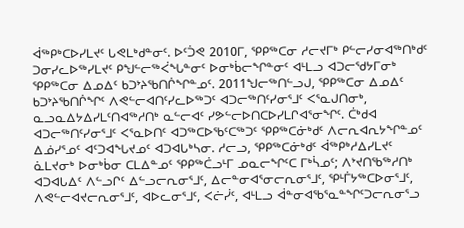ᐋᖅᑭᒃᑕᐅᓯᒪᔪᑦ ᒐᕙᒪᒃᑯᓐᓂᑦ. ᐅᑦᑑᕙ 2010ᒥ, ᕿᑭᖅᑕᓂ ᓱᓕᔪᒥᒃ ᑭᓪᓕᓯᓂᐊᖅᑎᒃᑯᑦ ᑐᓂᓯᓚᐅᖅᓯᒪᔪᑦ ᑭᖑᓪᓕᖅᐹᖓᓐᓂᑦ ᐅᓂᒃᑳᓕᖏᓐᓂᑦ ᐊᒻᒪᓗ ᐊᑐᓕᖁᔭᒥᓂᒃ ᕿᑭᖅᑕᓂ ᐃᓄᐃᑦ ᑲᑐᔾᔨᖃᑎᒌᖏᓐᓄᑦ. 2011ᖑᓕᖅᑎᓪᓗᒍ, ᕿᑭᖅᑕᓂ ᐃᓄᐃᑦ ᑲᑐᔾᔨᖃᑎᒌᖏᑦ ᐱᕙᓪᓕᐊᑎᑦᓯᓚᐅᖅᑐᑦ ᐊᑐᓕᖅᑎᑦᓯᓂᕐᒧᑦ ᐸᕐᓇᒍᑎᓂᒃ, ᓇᓗᓇᐃᔭᐃᓯᒪᑦᑎᐊᖅᓱᑎᒃ ᓇᓪᓕᐊᑦ ᓯᕗᓪᓕᐅᑎᑕᐅᓯᒪᒋᐊᕐᓂᖏᑦ. ᑖᒃᑯᐊ ᐊᑐᓕᖅᑎᑦᓯᓂᕐᒧᑦ ᐸᕐᓇᐅᑎᑦ ᐊᑐᖅᑕᐅᖃᑦᑕᖅᑐᑦ ᕿᑭᖅᑕᓃᒃᑯᑦ ᐱᓕᕆᐊᕆᔭᖏᓐᓄᑦ ᐃᓅᓯᕐᓄᑦ ᐊᑦᑐᐊᖓᔪᓄᑦ ᐊᑐᐊᒐᒃᓴᓂ. ᓱᓕᓗ, ᕿᑭᖅᑕᓃᒃᑯᑦ ᐋᖅᑭᒃᓱᐃᓯᒪᔪᑦ ᓈᒪᔪᓂᒃ ᐅᓂᒃᑳᓂ ᑕᒪᐃᓐᓄᑦ ᕿᑭᖅᑖᓗᒻᒥ ᓄᓇᓕᖏᑦᑕ ᒥᒃᓵᓄᑦ; ᐱᔾᔪᑎᖃᖅᓱᑎᒃ ᐊᑐᐊᒐᐃᑦ ᐱᓪᓗᒋᑦ ᐃᓪᓗᓕᕆᓂᕐᒧᑦ, ᐃᓕᓐᓂᐊᕐᓂᓕᕆᓂᕐᒧᑦ, ᕿᒻᒦᔭᖅᑕᐅᓂᕐᒧᑦ, ᐱᕙᓪᓕᐊᔪᓕᕆᓂᕐᒧᑦ, ᐊᐅᓚᓂᕐᒧᑦ, ᐸᓖᓰᑦ, ᐊᒻᒪᓗ ᐋᓐᓂᐊᖃᕐᓇᓐᖏᑦᑐᓕᕆᓂᕐᓗ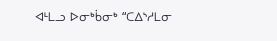ᐊᒻᒪᓗ ᐅᓂᒃᑳᓂᒃ “ᑕᐃᔅᓱᒪᓂ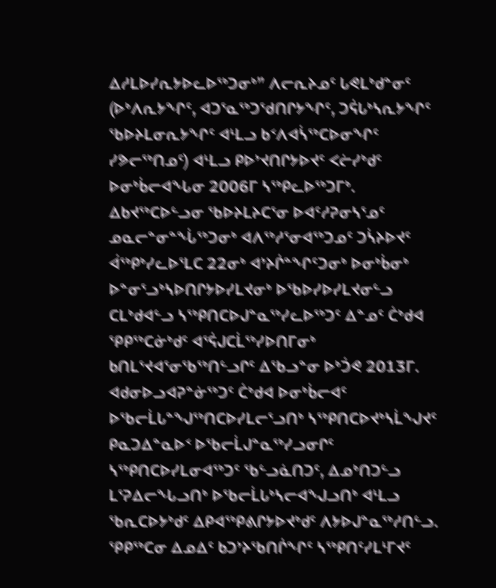ᐃᓱᒪᐅᓯᕆᔭᐅᓚᐅᖅᑐᓂᒃ” ᐱᓕᕆᔨᓄᑦ ᒐᕙᒪᒃᑯᓐᓂᑦ (ᐅᒃᐱᕆᔭᖏᑦ, ᐊᑐᕐᓇᖅᑐᖁᑎᒋᔭᖏᑦ, ᑐᕌᒐᒃᓴᕆᔭᖏᑦ ᖃᐅᔨᒪᓂᕆᔭᖏᑦ ᐊᒻᒪᓗ ᑲᑉᐱᐊᓵᖅᑕᐅᓂᖏᑦ ᓯᕗᓕᖅᑎᓄᑦ) ᐊᒻᒪᓗ ᑭᐅᔾᔪᑎᒋᔭᐅᔪᑦ ᐸᓖᓯᒃᑯᑦ ᐅᓂᒃᑳᓕᐊᖓᓂ 2006ᒥ ᓴᖅᑭᓚᐅᖅᑐᒥᒃ. ᐃᑲᔪᖅᑕᐅᓪᓗᓂ ᖃᐅᔨᒪᔨᑕᕐᓂ ᐅᐊᑦᓱᕈᓂᓴᕐᓄᑦ ᓄᓇᓕᓐᓂᓐᖔᖅᑐᓂᒃ ᐊᐱᖅᓱᕐᓂᐊᖅᑐᓄᑦ ᑐᓵᔨᐅᔪᑦ ᐋᖅᑭᒃᓯᓚᐅᕐᒪᑕ 22ᓂᒃ ᐊᔾᔨᒌᓐᖏᑦᑐᓂᒃ ᐅᓂᒃᑳᓂᒃ ᐅᓐᓂᕐᓗᒃᓴᐅᑎᒋᔭᐅᓯᒪᔪᓂᒃ ᐅᖃᐅᓯᐅᓯᒪᔪᓂᓪᓗ ᑕᒪᒃᑯᐊᓪᓗ ᓴᖅᑭᑎᑕᐅᒍᓐᓇᖅᓯᓚᐅᖅᑐᑦ ᐃᓐᓄᑦ ᑖᒃᑯᐊ ᕿᑭᖅᑕᓃᒃᑯᑦ ᐊᕐᕌᒍᑕᒫᖅᓯᐅᑎᒥᓂᒃ ᑲᑎᒪᕐᔪᐊᕐᓂᖃᖅᑎᓪᓗᒋᑦ ᐃᖃᓗᓐᓂ ᐅᒃᑑᕙ 2013ᒥ. ᐊᑯᓂᐅᓗᐊᕈᓐᓃᖅᑐᑦ ᑖᒃᑯᐊ ᐅᓂᒃᑳᓕᐊᑦ ᐅᖃᓕᒫᒐᓐᖑᖅᑎᑕᐅᓯᒪᓕᕐᓗᑎᒃ ᓴᖅᑭᑎᑕᐅᔪᒃᓴᒫᖑᔪᑦ ᑭᓇᑐᐃᓐᓇᐅᑉ ᐅᖃᓕᒫᒍᓐᓇᖅᓯᓗᓂᒋᑦ ᓴᖅᑭᑎᑕᐅᓯᒪᓂᐊᖅᑐᑦ ᖃᓪᓗᓈᑎᑐᑦ, ᐃᓄᒃᑎᑐᓪᓗ ᒪᕐᕈᐃᓕᖓᓗᑎᒃ ᐅᖃᓕᒫᒐᒃᓴᓕᐊᖑᓗᑎᒃ ᐊᒻᒪᓗ ᖃᕆᑕᐅᔭᒃᑯᑦ ᐃᑭᐊᖅᑭᕕᒋᔭᐅᔪᒃᑯᑦ ᐱᔭᐅᒍᓐᓇᖅᓱᑎᓪᓗ. ᕿᑭᖅᑕᓂ ᐃᓄᐃᑦ ᑲᑐᔾᔨᖃᑎᒌᖏᑦ ᓴᖅᑭᑎᑦᓯᒪᒻᒥᔪᑦ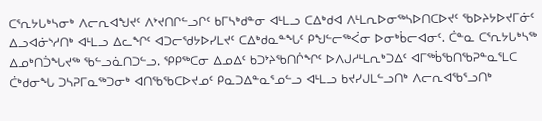ᑕᕐᕆᔭᒐᒃᓴᓂᒃ ᐱᓕᕆᐊᖑᔪᑦ ᐱᔾᔪᑎᒋᓪᓗᒋᑦ ᑲᒥᓴᒃᑯᓐᓂ ᐊᒻᒪᓗ ᑕᐃᒃᑯᐊ ᐱᒻᒪᕆᐅᓂᖅᓴᐅᑎᑕᐅᔪᑦ ᖃᐅᔨᔭᐅᔪᒥᓃᑦ ᐃᓗᐊᓃᔅᓱᑎᒃ ᐊᒻᒪᓗ ᐃᓚᖏᑦ ᐊᑐᓕᖁᔭᐅᓯᒪᔪᑦ ᑕᐃᒃᑯᓇᓐᖓᑦ ᑭᖑᓪᓕᖅᐹᓂ ᐅᓂᒃᑳᓕᐊᓂᑦ. ᑖᓐᓇ ᑕᕐᕆᔭᒐᒃᓴᖅ ᐃᓄᒃᑎᑑᖓᔪᖅ ᖃᓪᓗᓈᑎᑐᓪᓗ. ᕿᑭᖅᑕᓂ ᐃᓄᐃᑦ ᑲᑐᔾᔨᖃᑎᒌᖏᑦ ᐅᐱᒍᓱᒻᒪᕆᒃᑐᐃᑦ ᐊᒥᖅᑳᖃᑎᖃᕈᓐᓇᕐᒪᑕ ᑖᒃᑯᓂᖓ ᑐᓴᕈᒥᓇᖅᑐᓂᒃ ᐊᑎᖃᖃᑕᐅᔪᓄᑦ ᑭᓇᑐᐃᓐᓇᕐᓄᓪᓗ ᐊᒻᒪᓗ ᑲᔪᓯᒍᒪᓪᓗᑎᒃ ᐱᓕᕆᐊᖃᕐᓗᑎᒃ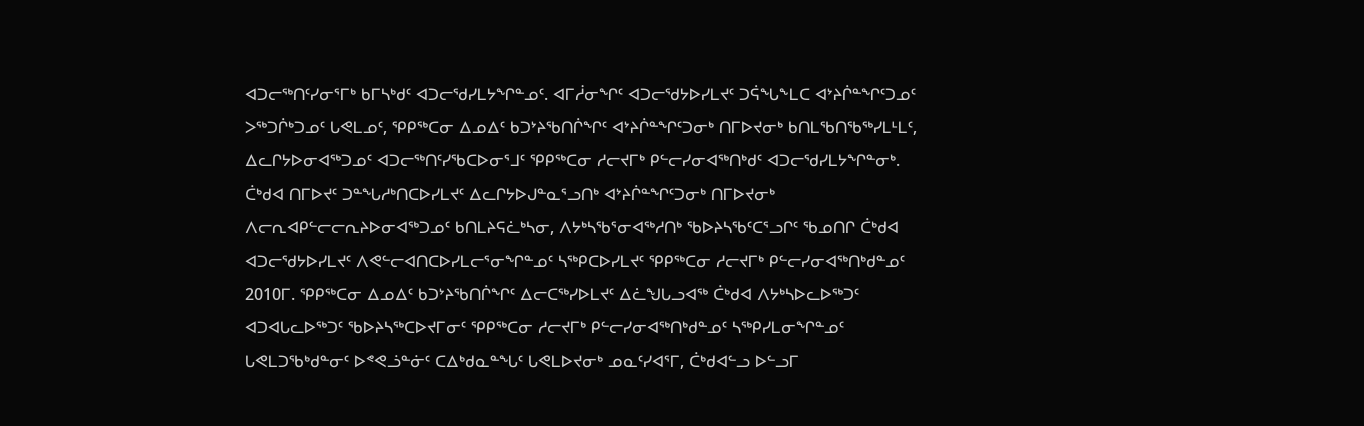ᐊᑐᓕᖅᑎᑦᓯᓂᕐᒥᒃ ᑲᒥᓴᒃᑯᑦ ᐊᑐᓕᖁᓯᒪᔭᖏᓐᓄᑦ. ᐊᒥᓲᓂᖏᑦ ᐊᑐᓕᖁᔭᐅᓯᒪᔪᑦ ᑐᕌᖓᖕᒪᑕ ᐊᔾᔨᒌᓐᖏᑦᑐᓄᑦ ᐳᖅᑐᒌᒃᑐᓄᑦ ᒐᕙᒪᓄᑦ, ᕿᑭᖅᑕᓂ ᐃᓄᐃᑦ ᑲᑐᔾᔨᖃᑎᒌᖏᑦ ᐊᔾᔨᒌᓐᖏᑦᑐᓂᒃ ᑎᒥᐅᔪᓂᒃ ᑲᑎᒪᖃᑎᖃᖅᓯᒪᒻᒪᑦ, ᐃᓚᒋᔭᐅᓂᐊᖅᑐᓄᑦ ᐊᑐᓕᖅᑎᑦᓯᖃᑕᐅᓂᕐᒧᑦ ᕿᑭᖅᑕᓂ ᓱᓕᔪᒥᒃ ᑭᓪᓕᓯᓂᐊᖅᑎᒃᑯᑦ ᐊᑐᓕᖁᓯᒪᔭᖏᓐᓂᒃ. ᑖᒃᑯᐊ ᑎᒥᐅᔪᑦ ᑐᓐᖓᓱᒃᑎᑕᐅᓯᒪᔪᑦ ᐃᓚᒋᔭᐅᒍᓐᓇᕐᓗᑎᒃ ᐊᔾᔨᒌᓐᖏᑦᑐᓂᒃ ᑎᒥᐅᔪᓂᒃ ᐱᓕᕆᐊᑭᓪᓕᓕᕆᔨᐅᓂᐊᖅᑐᓄᑦ ᑲᑎᒪᔨᕋᓛᒃᓴᓂ, ᐱᔭᒃᓴᖃᕐᓂᐊᖅᓱᑎᒃ ᖃᐅᔨᓴᖃᑦᑕᕐᓗᒋᑦ ᖃᓄᑎᒋ ᑖᒃᑯᐊ ᐊᑐᓕᖁᔭᐅᓯᒪᔪᑦ ᐱᕙᓪᓕᐊᑎᑕᐅᓯᒪᓕᕐᓂᖏᓐᓄᑦ ᓴᖅᑭᑕᐅᓯᒪᔪᑦ ᕿᑭᖅᑕᓂ ᓱᓕᔪᒥᒃ ᑭᓪᓕᓯᓂᐊᖅᑎᒃᑯᓐᓄᑦ 2010ᒥ. ᕿᑭᖅᑕᓂ ᐃᓄᐃᑦ ᑲᑐᔾᔨᖃᑎᒌᖏᑦ ᐃᓕᑕᖅᓯᐅᒪᔪᑦ ᐃᓛᖑᒐᓗᐊᖅ ᑖᒃᑯᐊ ᐱᔭᒃᓴᐅᓚᐅᖅᑐᑦ ᐊᑐᐊᒐᓚᐅᖅᑐᑦ ᖃᐅᔨᓴᖅᑕᐅᔪᒥᓂᑦ ᕿᑭᖅᑕᓂ ᓱᓕᔪᒥᒃ ᑭᓪᓕᓯᓂᐊᖅᑎᒃᑯᓐᓄᑦ ᓴᖅᑭᓯᒪᓂᖏᓐᓄᑦ ᒐᕙᒪᑐᖃᒃᑯᓐᓂᑦ ᐅᕝᕙᓘᓐᓃᑦ ᑕᐃᒃᑯᓇᓐᖓᑦ ᒐᕙᒪᐅᔪᓂᒃ ᓄᓇᑦᓯᐊᕐᒥ, ᑖᒃᑯᐊᓪᓗ ᐅᓪᓗᒥ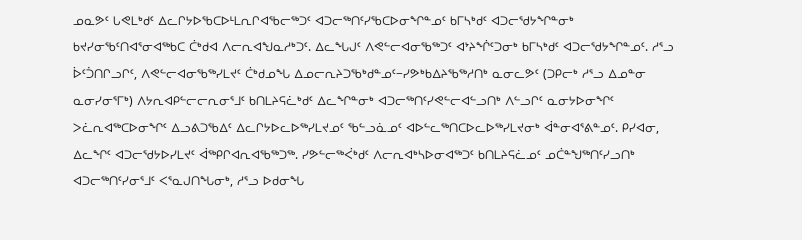ᓄᓇᕗᑦ ᒐᕙᒪᒃᑯᑦ ᐃᓚᒋᔭᐅᖃᑕᐅᒻᒪᕆᒋᐊᖃᓕᖅᑐᑦ ᐊᑐᓕᖅᑎᑦᓯᖃᑕᐅᓂᖏᓐᓄᑦ ᑲᒥᓴᒃᑯᑦ ᐊᑐᓕᖁᔭᖏᓐᓂᒃ ᑲᔪᓯᓂᖃᑦᑎᐊᕐᓂᐊᖅᑲᑕ ᑖᒃᑯᐊ ᐱᓕᕆᐊᖑᓇᓱᒃᑐᑦ. ᐃᓚᖓᒍᑦ ᐱᕙᓪᓕᐊᓂᖃᖅᑐᑦ ᐊᔾᔨᖐᑦᑐᓂᒃ ᑲᒥᓴᒃᑯᑦ ᐊᑐᓕᖁᔭᖏᓐᓄᑦ. ᓱᕐᓗ ᐆᑦᑑᑎᒋᓗᒋᑦ, ᐱᕙᓪᓕᐊᓂᖃᖅᓯᒪᔪᑦ ᑖᒃᑯᓄᖓ ᐃᓄᓕᕆᔨᑐᖃᒃᑯᓐᓄᑦ−ᓯᕗᒃᑲᐃᔨᖃᖅᓱᑎᒃ ᓇᓂᓚᕗᑦ (ᑐᑭᓕᒃ ᓱᕐᓗ ᐃᓄᓐᓂ ᓇᓂᓯᓂᕐᒥᒃ) ᐱᔭᕆᐊᑭᓪᓕᓕᕆᓂᕐᒧᑦ ᑲᑎᒪᔨᕋᓛᒃᑯᑦ ᐃᓚᖏᓐᓂᒃ ᐊᑐᓕᖅᑎᑦᓯᕙᓪᓕᐊᓪᓗᑎᒃ ᐱᓪᓗᒋᑦ ᓇᓂᔭᐅᓂᖏᑦ ᐳᓛᕆᐊᖅᑕᐅᓂᖏᑦ ᐃᓗᕕᑐᖃᐃᑦ ᐃᓚᒋᔭᐅᓚᐅᖅᓯᒪᔪᓄᑦ ᖃᓪᓗᓈᓄᑦ ᐊᐅᓪᓚᖅᑎᑕᐅᓚᐅᖅᓯᒪᔪᓂᒃ ᐋᓐᓂᐊᕐᕕᓐᓄᑦ. ᑭᓯᐊᓂ, ᐃᓚᖏᑦ ᐊᑐᓕᖁᔭᐅᓯᒪᔪᑦ ᐋᖅᑭᒋᐊᕆᐊᖃᖅᑐᖅ. ᓯᕗᓪᓕᖅᐹᒃᑯᑦ ᐱᓕᕆᐊᒃᓴᐅᓂᐊᖅᑐᑦ ᑲᑎᒪᔨᕋᓛᓄᑦ ᓄᑖᓐᖑᖅᑎᑦᓯᓗᑎᒃ ᐊᑐᓕᖅᑎᑦᓯᓂᕐᒧᑦ ᐸᕐᓇᒍᑎᖓᓂᒃ, ᓱᕐᓗ ᐅᑯᓂᖓ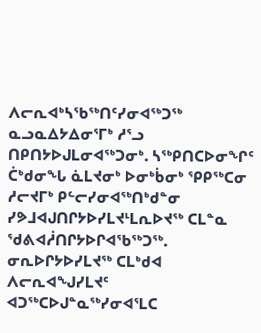ᐱᓕᕆᐊᒃᓴᖃᖅᑎᑦᓯᓂᐊᖅᑐᖅ ᓇᓗᓇᐃᔭᐃᓂᕐᒥᒃ ᓱᕐᓗ ᑎᑭᑎᔭᐅᒍᒪᓂᐊᖅᑐᓂᒃ. ᓴᖅᑭᑎᑕᐅᓂᖏᑦ ᑖᒃᑯᓂᖓ ᓈᒪᔪᓂᒃ ᐅᓂᒃᑳᓂᒃ ᕿᑭᖅᑕᓂ ᓱᓕᔪᒥᒃ ᑭᓪᓕᓯᓂᐊᖅᑎᒃᑯᓐᓂ ᓯᕗᒧᐊᒍᑎᒋᔭᐅᓯᒪᔪᒻᒪᕆᐅᔪᖅ ᑕᒪᓐᓇ ᖁᕕᐊᓲᑎᒋᔭᐅᒋᐊᖃᖅᑐᖅ. ᓂᕆᐅᒋᔭᐅᓯᒪᔪᖅ ᑕᒪᒃᑯᐊ ᐱᓕᕆᐊᖑᓯᒪᔪᑦ ᐊᑐᖅᑕᐅᒍᓐᓇᖅᓯᓂᐊᕐᒪᑕ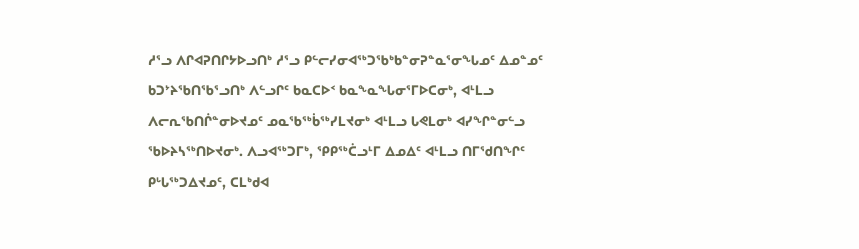ᓱᕐᓗ ᐱᒋᐊᕈᑎᒋᔭᐅᓗᑎᒃ ᓱᕐᓗ ᑭᓪᓕᓯᓂᐊᖅᑐᖃᒃᑲᓐᓂᕈᓐᓇᕐᓂᖓᓄᑦ ᐃᓄᓐᓄᑦ ᑲᑐᔾᔨᖃᑎᖃᕐᓗᑎᒃ ᐱᓪᓗᒋᑦ ᑲᓇᑕᐅᑉ ᑲᓇᖕᓇᖓᓂᕐᒥᐅᑕᓂᒃ, ᐊᒻᒪᓗ ᐱᓕᕆᖃᑎᒌᓐᓂᐅᔪᓄᑦ ᓄᓇᖃᖅᑳᖅᓯᒪᔪᓂᒃ ᐊᒻᒪᓗ ᒐᕙᒪᓂᒃ ᐊᓯᖏᓐᓂᓪᓗ ᖃᐅᔨᓴᖅᑎᐅᔪᓂᒃ. ᐱᓗᐊᖅᑐᒥᒃ, ᕿᑭᖅᑖᓗᒻᒥ ᐃᓄᐃᑦ ᐊᒻᒪᓗ ᑎᒥᖁᑎᖏᑦ ᑭᒡᒐᖅᑐᐃᔪᓄᑦ, ᑕᒪᒃᑯᐊ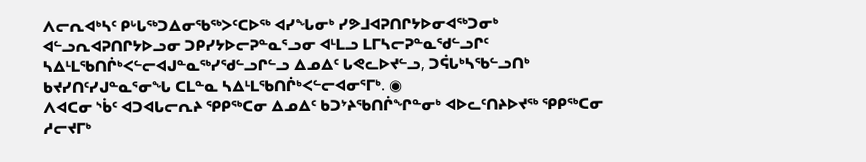ᐱᓕᕆᐊᒃᓴᑦ ᑭᒡᒐᖅᑐᐃᓂᖃᖅᐳᑦᑕᐅᖅ ᐊᓯᖓᓂᒃ ᓯᕗᒧᐊᕈᑎᒋᔭᐅᓂᐊᖅᑐᓂᒃ ᐊᓪᓗᕆᐊᕈᑎᒋᔭᐅᓗᓂ ᑐᑭᓯᔭᐅᓕᕈᓐᓇᕐᓗᓂ ᐊᒻᒪᓗ ᒪᒥᓴᓕᕈᓐᓇᖁᓪᓗᒋᑦ ᓴᐃᒻᒪᖃᑎᒌᒃᐸᓪᓕᐊᒍᓐᓇᖅᓯᖁᓪᓗᒋᓪᓗ ᐃᓄᐃᑦ ᒐᕙᓚᐅᔪᓪᓗ, ᑐᕌᒐᒃᓴᖃᓪᓗᑎᒃ ᑲᔪᓯᑎᑦᓯᒍᓐᓇᕐᓂᖓ ᑕᒪᓐᓇ ᓴᐃᒻᒪᖃᑎᒌᒃᐸᓪᓕᐊᓂᕐᒥᒃ. ◉
ᐱᐊᑕᓂ ᔅᑳᑦ ᐊᑐᐊᒐᓕᕆᔨ ᕿᑭᖅᑕᓂ ᐃᓄᐃᑦ ᑲᑐᔾᔨᖃᑎᒌᖏᓐᓂᒃ ᐊᐅᓚᑦᑎᔨᐅᔪᖅ ᕿᑭᖅᑕᓂ ᓱᓕᔪᒥᒃ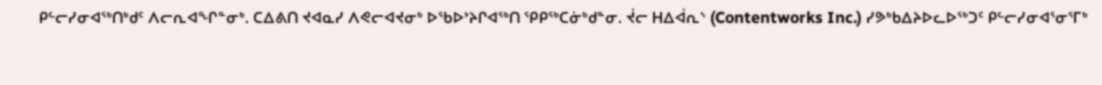ᑭᓪᓕᓯᓂᐊᖅᑎᒃᑯᑦ ᐱᓕᕆᐊᖏᓐᓂᒃ. ᑕᐃᕕᑎ ᔪᐊᓇᓯ ᐱᕙᓕᐊᔪᓂᒃ ᐅᖃᐅᔾᔨᒋᐊᖅᑎ ᕿᑭᖅᑕᓃᒃᑯᓐᓂ. ᔫᓕ ᕼᐃᐋᕆᔅ (Contentworks Inc.) ᓯᕗᒃᑲᐃᔨᐅᓚᐅᖅᑐᑦ ᑭᓪᓕᓯᓂᐊᕐᓂᕐᒥᒃ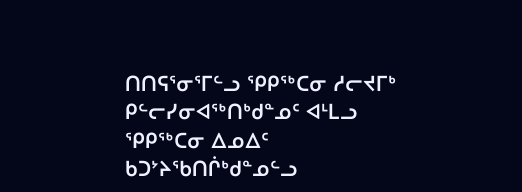ᑎᑎᕋᕐᓂᕐᒥᓪᓗ ᕿᑭᖅᑕᓂ ᓱᓕᔪᒥᒃ ᑭᓪᓕᓯᓂᐊᖅᑎᒃᑯᓐᓄᑦ ᐊᒻᒪᓗ ᕿᑭᖅᑕᓂ ᐃᓄᐃᑦ ᑲᑐᔾᔨᖃᑎᒌᒃᑯᓐᓄᓪᓗ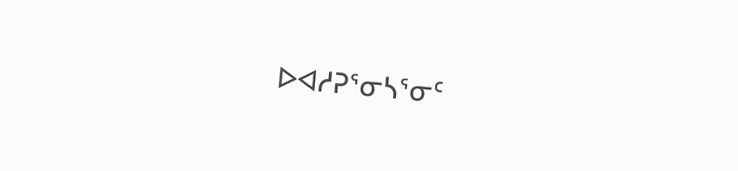ᐅᐊᓱᕈᕐᓂᓴᕐᓂᑦ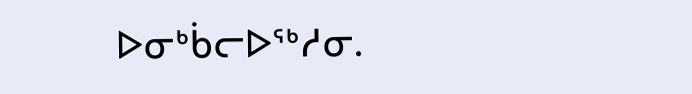ᐅᓂᒃᑳᓕᐅᖅᓱᓂ.